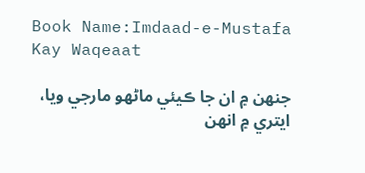Book Name:Imdaad-e-Mustafa Kay Waqeaat

جنهن ۾ ان جا ڪيئي ماڻهو مارجي ويا، ايتري ۾ انهن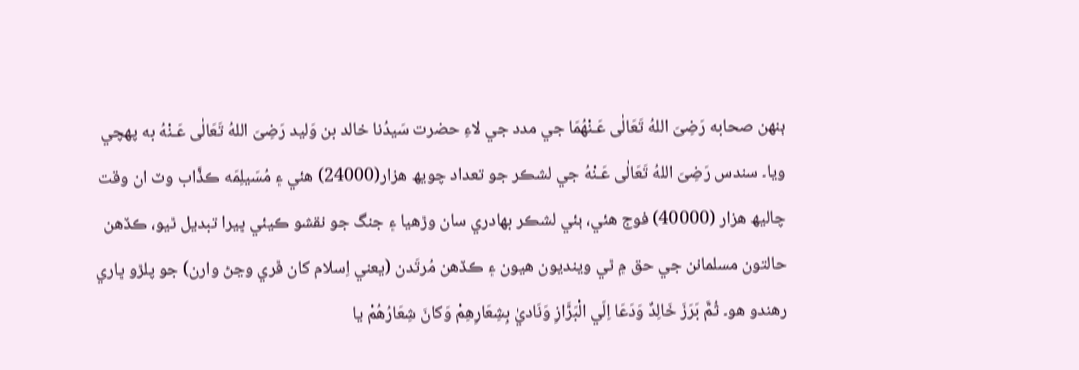ٻنهن صحابه رَضِىَ اللهُ تَعَالٰی عَـنْهُمَا جي مدد جي لاءِ حضرت سَيدُنا خالد بن وَليد رَضِىَ اللهُ تَعَالٰی عَـنْهُ به پهچي ويا۔ سندس رَضِىَ اللهُ تَعَالٰی عَـنْهُ جي لشڪر جو تعداد چويھ هزار(24000) هئي ۽ مُسَيلِمَه ڪذَّاب وٽ ان وقت چاليھ هزار (40000) فوج هئي، ٻئي لشڪر بهادري سان وڙهيا ۽ جنگ جو نقشو ڪيئي ڀيرا تبديل ٿيو، ڪڏهن حالتون مسلمانن جي حق ۾ ٿي وينديون هيون ۽ ڪڏهن مُرتَدن (يعني اِسلام کان ڦري وڃڻ وارن) جو پلڙو ڀاري رهندو هو۔ ثُمَّ بَرَزَ خَالِدٌ وَدَعَا اِلَي الْبَرَّازِ وَنَاديٰ بِشِعَارِھِمْ وَکانَ شِعَارُھُمْ يا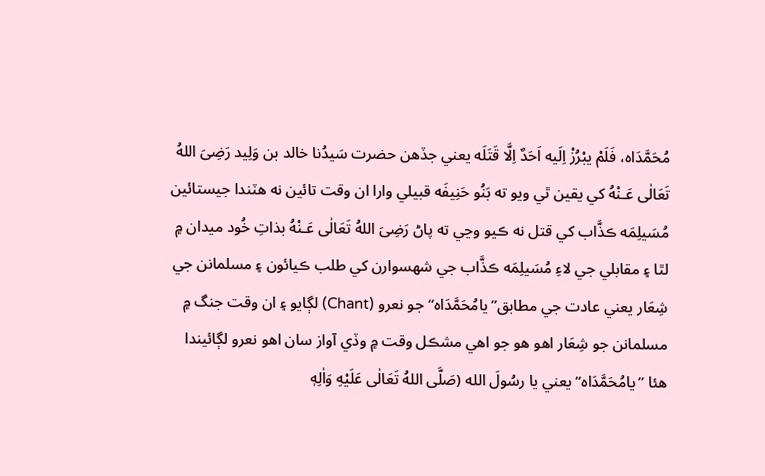مُحَمَّدَاه، فَلَمْ يبْرُزْ اِلَيه اَحَدٌ اِلَّا قَتَلَه يعني جڏهن حضرت سَيدُنا خالد بن وَلِيد رَضِىَ اللهُ تَعَالٰی عَـنْهُ کي يقين ٿي ويو ته بَنُو حَنِيفَه قبيلي وارا ان وقت تائين نه هٽندا جيستائين مُسَيلِمَه ڪذَّاب کي قتل نه ڪيو وڃي ته پاڻ رَضِىَ اللهُ تَعَالٰی عَـنْهُ بذاتِ خُود ميدان ۾ لٿا ۽ مقابلي جي لاءِ مُسَيلِمَه ڪذَّاب جي شهسوارن کي طلب ڪيائون ۽ مسلمانن جي شِعَار يعني عادت جي مطابق’’يامُحَمَّدَاه‘‘ جو نعرو (Chant) لڳايو ۽ ان وقت جنگ ۾ مسلمانن جو شِعَار اهو هو جو اهي مشڪل وقت ۾ وڏي آواز سان اهو نعرو لڳائيندا هئا ’’يامُحَمَّدَاه‘‘ يعني يا رسُولَ الله (صَلَّى اللهُ تَعَالٰى عَلَيْهِ وَاٰلِهٖ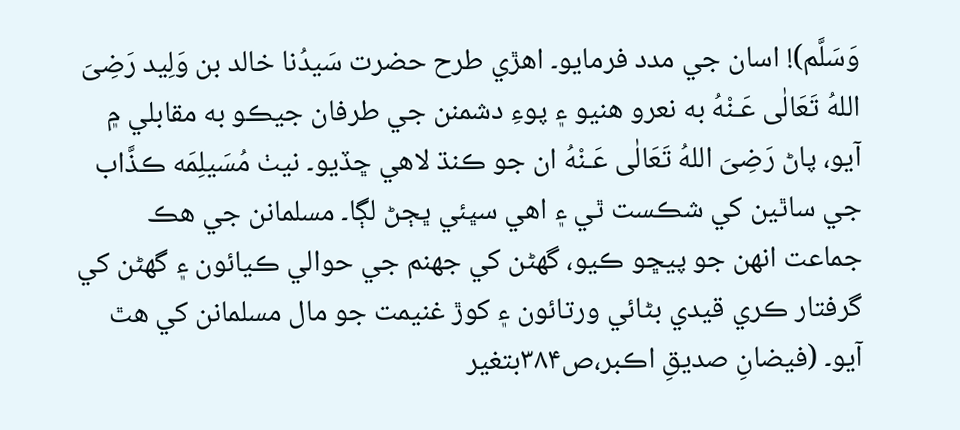وَسَلَّم)! اسان جي مدد فرمايو۔ اهڙي طرح حضرت سَيدُنا خالد بن وَلِيد رَضِىَ اللهُ تَعَالٰی عَـنْهُ به نعرو هنيو ۽ پوءِ دشمنن جي طرفان جيڪو به مقابلي ۾ آيو، پاڻ رَضِىَ اللهُ تَعَالٰی عَـنْهُ ان جو ڪنڌ لاهي ڇڏيو۔ نيٺ مُسَيلِمَه ڪذَّاب جي ساٿين کي شڪست ٿي ۽ اهي سڀئي ڀڄڻ لڳا۔ مسلمانن جي هڪ جماعت انهن جو پيڇو ڪيو، گھڻن کي جهنم جي حوالي ڪيائون ۽ گھڻن کي گرفتار ڪري قيدي بڻائي ورتائون ۽ کوڙ غنيمت جو مال مسلمانن کي هٿ آيو۔ (فيضانِ صديقِ اڪبر،ص۳۸۴بتغير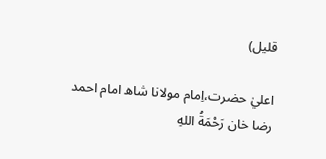قليل)

اعليٰ حضرت،اِمام مولانا شاھ امام احمد رضا خان رَحْمَةُ اللهِ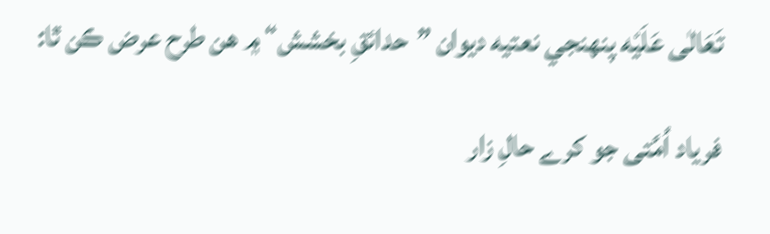تَعَالٰی عَلَيْه پنهنجي نعتيه ديوان ”حدائقِ بخشش“ ۾ هن طرح عرض ڪن ٿا:

فریاد اُمَّتی جو کرے حالِ زار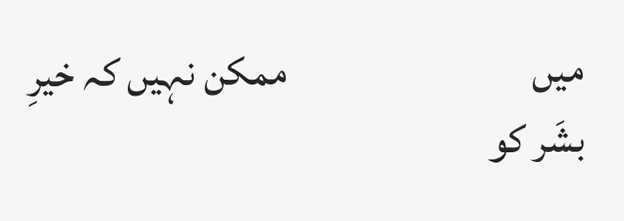میں                              ممکن نہیں کہ خیرِ بشَر کو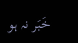خَبَر نہ ہو